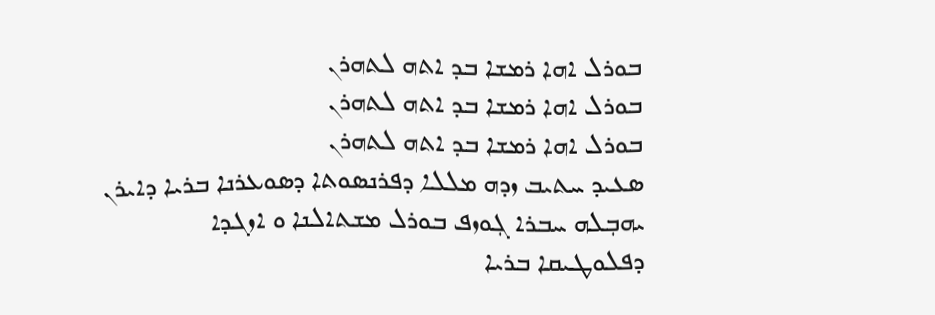ܒܘܪܠ ܐܗܐ ܪܡܫܐ ܒܕ ܐܬܗ ܠܬܗܪܢ
ܒܘܪܠ ܐܗܐ ܪܡܫܐ ܒܕ ܐܬܗ ܠܬܗܪܢ
ܒܘܪܠ ܐܗܐ ܪܡܫܐ ܒܕ ܐܬܗ ܠܬܗܪܢ
ܣܥܝܕ ܚܬܝܒ ܙܕܗ ܡܠܠܐ ܕܦܪܢܣܘܬܐ ܕܣܘܥܪܢܐ ܒܪܝܐ ܕܐܝܪܢ ܝܗܒܼܠܗ ܚܒܪܐ ܓܼܘܙܦ ܒܘܪܠ ܡܫܬܐܠܢܐ ܘ ܐܙܓܕܐ ܕܦܠܘܛܝܩܐ ܒܪܝܐ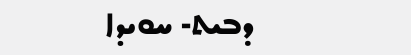ܕܒܝܬ- ܚܘܝܕܐ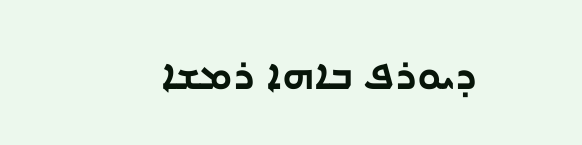ܕܝܘܪܦ ܒܐܗܐ ܪܡܫܐ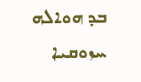ܒܕ ܗܘܐܠܗ ܚܙܘܩܝܐ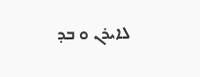ܠܐܝܪܢ ܘ ܒܕ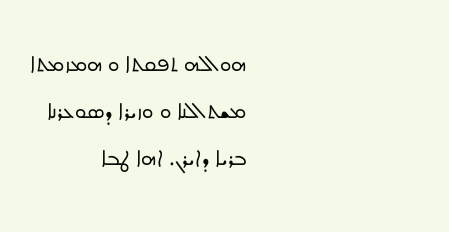ܗܘܐܠܗ ܬܦܩܬܐ ܘ ܗܡܙܡܬܐ ܡܫܬܐܠܢܐ ܘ ܘܙܝܪܐ ܕܣܘܥܪܢܐ ܒܪܝܐ ܕܐܝܪܢ. ܐܗܐ ܛܒܐ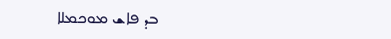ܒܕ ܦܐܫ ܡܘܟܡܠܐ